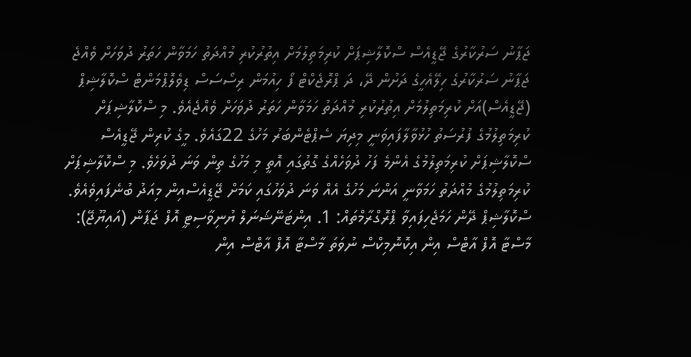ޖަޕާނު ސަރުކާރުގެ ޖޭޑީއެސް ސްކޮލާޝިޕަށް ކުރިމަތިލުމަށް އިތުރުކުރި މުއްދަތު ހަމަވާން ހަތަރު ދުވަހަށް ވެއްޖެ
ޖަޕާނު ސަރުކާރުގެ ހިލޭއެހީގެ ދަށުން ދޭ، ދަ ޕްރޮޖެކްޓް ފޯ ހިއުމަން ރިސޯސަސް ޑިވެލޮޕްމަންޓް ސްކޮލާޝިޕް (ޖޭޑީއެސް)އަށް ކުރިމަތިލުމަށް އިތުރުކުރި މުއްދަތު ހަމަވާން ހަތަރު ދުވަހަށް ވެއްޖެއެވެ. މި ސްކޮލާޝިޕަށް ކުރިމަތިލުމުގެ ފުރުސަތު ހުޅުވާލާފައިވަނީ މިދިޔަ ސެޕްޓެންބަރު މަހުގެ 22ގައެވެ. މީގެ ކުރިން ޖޭޑީއެސް ސްކޮލާޝިޕަށް ކުރިމަތިލުމުގެ އެންމެ ފަހު ދުވަހެއްގެ ގޮތުގައި އޮތީ މި މަހުގެ ތިން ވަނަ ދުވަހެވެ. މި ސްކޮލާޝިޕަށް ކުރިމަތިލުމުގެ މުއްދަތު ހަމަވާނީ އަންނަ މަހުގެ އެއް ވަނަ ދުވަހުގައި ކަމަށް ޖޭޑީއެސްއިން މިއަދު ބުނެފައިވެއެވެ. ސްކޮލާޝިޕް ދޭން ހަމަޖެހިފައިވާ ޕްރޮގްރާމްތައް: 1. އިންޓަނޭޝަނަލް ޔުނިވާސިޓީ އޮފް ޖަޕާން (އައިޔޫޖޭ): މާސްޓާ އޮފް އާޓްސް އިން އިކޮނޮމިކްސް ނުވަތަ މާސްޓާ އޮފް އާޓްސް އިން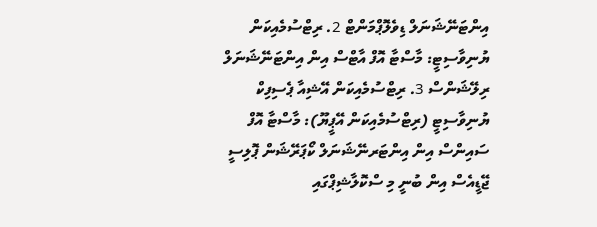އިންޓަނޭޝަނަލް ޑިވެލޮޕްމަންޓް 2. ރިޓްސުމެއިކަން ޔުނިވާސިޓީ: މާސްޓާ އޮފް އާޓްސް އިން އިންޓަނޭޝަނަލް ރިލޭޝަންސް 3. ރިޓްސުމެއިކަން އޭޝިއާ ޕެސިފިކް ޔުނިވާސިޓީ (ރިޓްސުމެއިކަން އޭޕީޔޫ): މާސްޓާ އޮފް ސައިންސް އިން އިންޓަރނޭޝަނަލް ކޯޕަރޭޝަން ޕޮލިސީ ޖޭޑީއެސް އިން ބުނީ މި ސްކޮލާޝިޕްގައި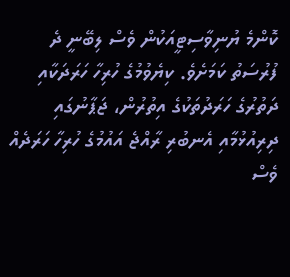ކޮންމެ ޔުނިވާސިޓީއަކުން ވެސް ލިބޭނީ ދެ ފުރުސަތު ކަމަށެވެ. ކިޔެވުމުގެ ހުރިހާ ހަރަދަކާއި ދަތުރުގެ ހަރަދުތަކުގެ އިތުރުން، ޖަޕާނުގައި ދިރިއުޅުމާއި އެނބުރި ރާއްޖެ އައުމުގެ ހުރިހާ ހަރަދެއް ވެސް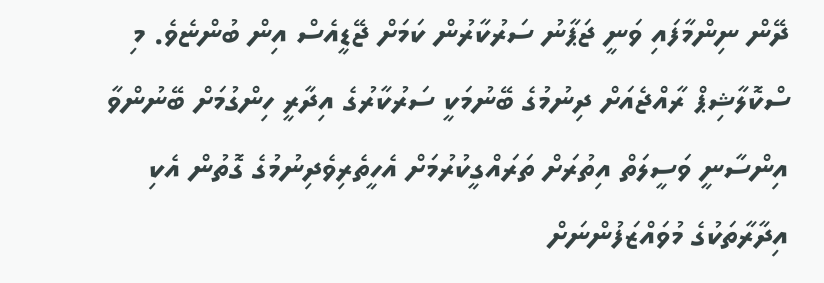ދޭން ނިންމާފައި ވަނީ ޖަޕާނު ސަރުކާރުން ކަމަށް ޖޭޑީއެސް އިން ބުންޏެވެ. މި ސްކޮލާޝިޕް ރާއްޖެއަށް ދިނުމުގެ ބޭނުމަކީ ސަރުކާރުގެ އިދާރީ ހިންގުމަށް ބޭނުންވާ އިންސާނީ ވަސީލަތް އިތުރަށް ތަރައްގީކުރުމަށް އެހީތެރިވެދިނުމުގެ ގޮތުން އެކި އިދާރާތަކުގެ މުވައްޒަފުންނަށް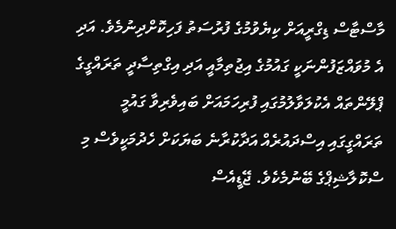މާސްޓާސް ޑިގްރީއަށް ކިޔެވުމުގެ ފުރުސަތު ފަހިކޮށްދިނުމެވެ. އަދި އެ މުވައްޒަފުންނަކީ ގައުމުގެ އިޖުތިމާއީ އަދި އިގްތިސާދީ ތަރައްގީގެ ޕްލޭންތައް އެކުލަވާލުމުގައި ފުރިހަމައަށް ބައިވެރިވާ ގައުމީ ތަރައްގީގައި އިސްދައުރެއް އަދާކުރާނެ ބަޔަކަށް ހެދުމަކީވެސް މި ސްކޮލާޝިޕްގެ ބޭނުމެކެވެ. ޖޭޑީއެސް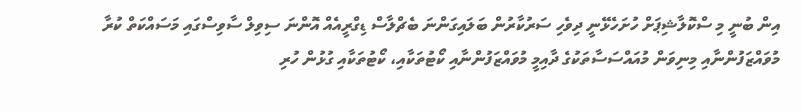އިން ބުނީ މި ސްކޮލާޝިޕަށް ހުށަހެޅޭނީ ދިވެހި ސަރުކާރުން ބަލައިގަންނަ ބެޗްލާސް ޑިގްރީއެއް އޮންނަ ސިވިލް ސާވިސްގައި މަސައްކަތް ކުރާ މުވައްޒަފުންނާއި މިނިވަން މުއައްސަސާތަކުގެ ދާއިމީ މުވައްޒަފުންނާއި ކޯޓުތަކާއި، ކޯޓުތަކާއި ގުޅުން ހުރި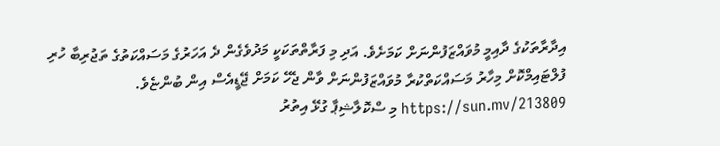އިދާރާތަކުގެ ދާއިމީ މުވައްޒަފުންނަށް ކަމަށެވެ. އަދި މި ފަރާތްތަކަކީ މަދުވެގެން ދެ އަހަރުގެ މަސައްކަތުގެ ތަޖުރިބާ ހުރި ފުލްޓައިމްކޮށް މިހާރު މަސައްކަތްކުރާ މުވައްޒަފުންނަށް ވާން ޖެހޭ ކަމަށް ޖޭޑީއެސް އިން ބުންޏެވެ. https://sun.mv/213809 މި ސްކޮލާޝިޕާ ގުޅޭ އިތުރު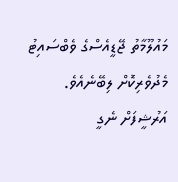މައުލޫމާތު ޖޭޑީއެސްގެ ވެބްސައިޓު މެދުވެރިކޮށް ލިބޭނެއެވެ.
އަރުޝީފަށް ނެގީ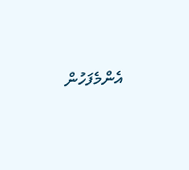އެންމެފަހުން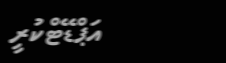އަޕްޑޭޓްކުރީ